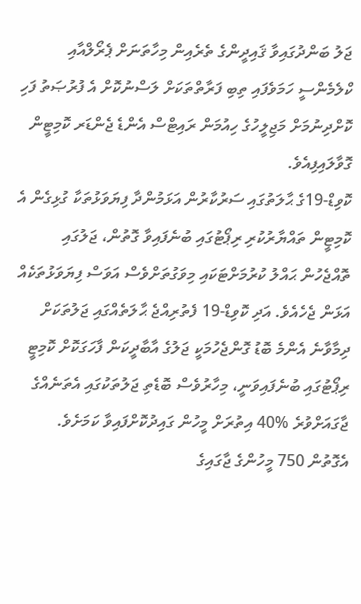ޖަލު ބަންދުގައިވާ ޤައިދީންގެ ތެރެއިން މިހާތަނަށް ޕެރޯލްއާއި ކްލެމެންސީ ހަމަވެފައި ތިބި ފަރާތްތަކަށް ލަސްނުކޮށް އެ ފުރުޞަތު ފަހި ކޮށްދިނުމަށް މަޖިލީހުގެ ހިއުމަން ރައިޓްސް އެންޑެ ޖެންޑަރ ކޮމިޓީން ގޮވާލައިފިއެވެ.
ކޮވިޑް-19ގެ ޙާލަތުގައި ސަރުކާރުން އަޅަމުންދާ ފިޔަވަޅުތަކާ ގުޅިގެން އެ ކޮމިޓީން ތައްޔާރުކުރި ރިޕޯޓުގައި ބުނެފައިވާ ގޮތުން، ޖަލުގައި ތޮއްޖެހުން ޙައްލު ކުރުމަށްޓަކައި މިވަގުތަށްވެސް އަވަސް ފިޔަވަޅުތަކެއް އަޅަން ޖެހެއެވެ. އަދި ކޮވިޑް-19 ފެތުރިއްޖެ ޙާލަތެއްގައި ޖަލުތަކަށް ދިމާވާނެ އެންމެ ބޮޑު ގޮންޖެހުމަކީ ޖަލުގެ އާބާދީކަން ފާހަގަކޮށް ކޮމިޓީ ރިޕޯޓުގައި ބުނެފައިވަނީ، މިހާރުވެސް ބޮޑެތި ޖަލުތަކުގައި އެތަނެއްގެ ޖާގައަށްވުރެ %40 އިތުރަށް މީހުން ގައިދުކޮށްފައިވާ ކަމަށެވެ.
އެގޮތުން 750 މީހުންގެ ޖާގައިގެ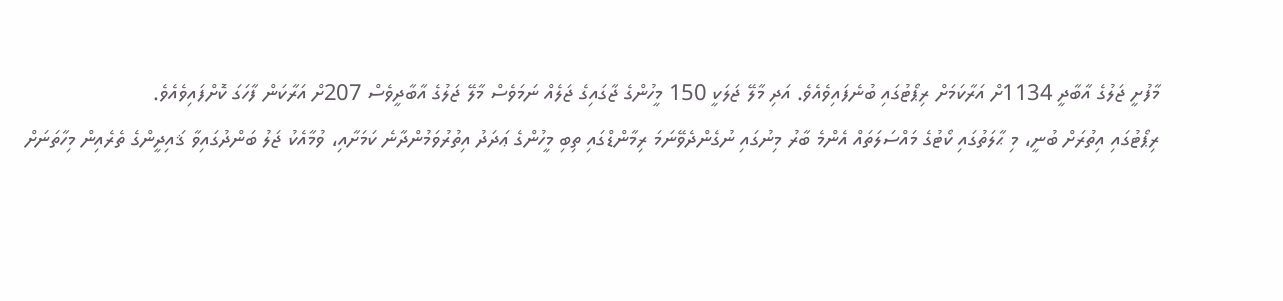މާފުށީ ޖަލުގެ އާބާދީ 1134ށް އަރާކަމަށް ރިޕޯޓުގައި ބުނެފައިވެއެވެ. އަދި މާލޭ ޖަލަކީ 150 މީހުންގެ ޖާގައިގެ ޖަލެއް ނަމަވެސް މާލޭ ޖަލުގެ އާބާދީވެސް 207ށް އަރާކަން ފާހަގަ ކޮށްފައިވެއެވެ.
ރިޕޯޓުގައި އިތުރަށް ބުނީ، މި ޙާލަތުގައި ކޯޓުގެ މައްސަލަތައް އެންމެ ބާރު މިނުގައި ނުގެންދެވޭނަމަ ރިމާންޑްގައި ތިބި މީހުންގެ ޢަދަދު އިތުރުވަމުންދާނެ ކަމަށާއި، ވުމާއެކު ޖަލު ބަންދުގައިވާ ޤައިދީންގެ ތެރެއިން މިހާތަނަށް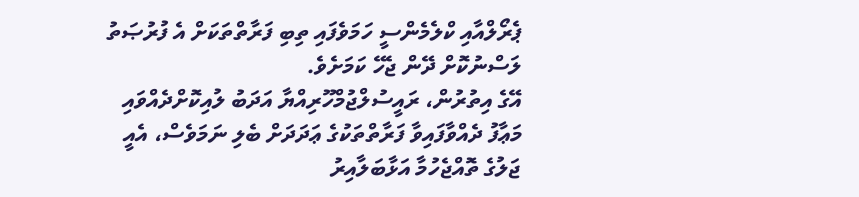ޕެރޯލްއާއި ކްލެމެންސީ ހަމަވެފައި ތިބި ފަރާތްތަކަށް އެ ފުރުޞަތު ލަސްނުކޮށް ދޭން ޖެހޭ ކަމަށެވެ.
އޭގެ އިތުރުން، ރައީސުލްޖުމްހޫރިއްޔާ އަދަބު ލުއިކޮށްދެއްވައި މަޢާފު ދެއްވާފައިވާ ފަރާތްތަކުގެ ޢަދަދަށް ބެލި ނަމަވެސް، އެއީ ޖަލުގެ ތޮއްޖެހުމާ އަޅާބަލާއިރު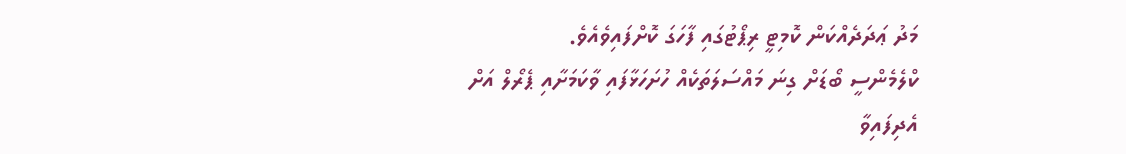މަދު ޢަދަދެއްކަން ކޮމިޓީ ރިޕޯޓުގައި ފާހަގަ ކޮށްފައިވެއެވެ.
ކްލެމެންސީ ބޯޑަށް ގިނަ މައްސަލަތަކެއް ހުށަހަޅާފައި ވާކަމަށާއި ޕެރޯލް އަށް އެދިފައިވާ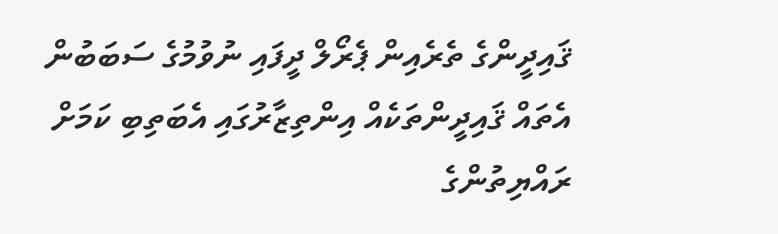ޤައިދީންގެ ތެރެއިން ޕެރޯލް ދީފައި ނުވުމުގެ ސަބަބުން އެތައް ޤައިދީންތަކެއް އިންތިޒާރުގައި އެބަތިބި ކަމަށް ރައްޔިތުންގެ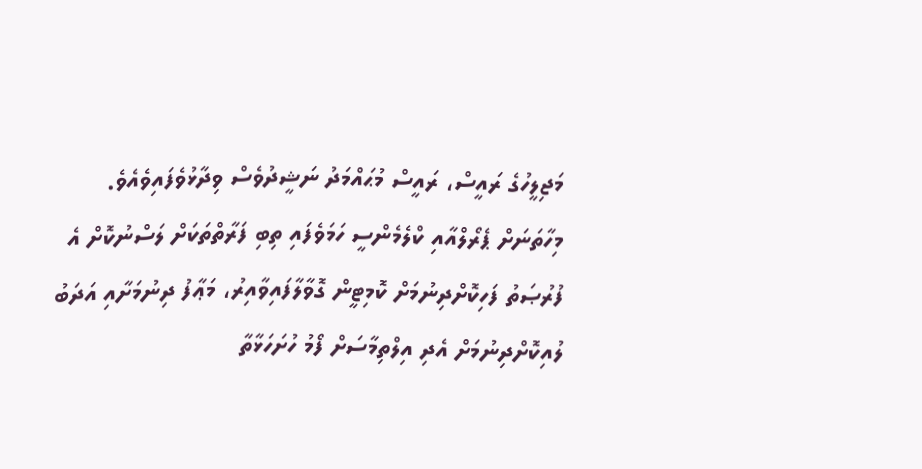މަޖިލީހުގެ ރައީސް، ރައީސް މުޙައްމަދު ނަޝީދުވެސް ވިދާޅުވެފައިވެއެވެ.
މިހާތަނަށް ޕެރޯލްއާއި ކްލެމެންސީ ހަމަވެފައި ތިބި ފަރާތްތަކަށް ލަސްނުކޮށް އެ ފުރުޞަތު ފަހިކޮށްދިނުމަށް ކޮމިޓީން ގޮވާލާފައިވާއިރު، މަޢާފު ދިނުމަށާއި އަދަބު ލުއިކޮށްދިނުމަށް އެދި އިލްތިމާސަށް ފޯމު ހުށަހަޅާތާ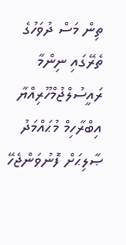ތިން މަސް ދުވަހުގެ ތެރޭގައި ނިންމާ ރައީސުލްޖުމްހޫރިއްޔާ އިބްރާހިމް މުޙައްމަދު ޞާލިޙަށް ފޮނުވަންޖެހޭ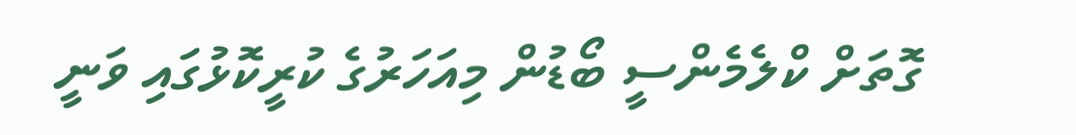ގޮތަށް ކްލެމެންސީ ބޯޑުން މިއަހަރުގެ ކުރީކޮޅުގައި ވަނީ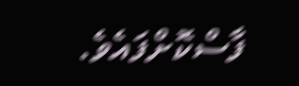ފާސްކޮށްފައެވެ.